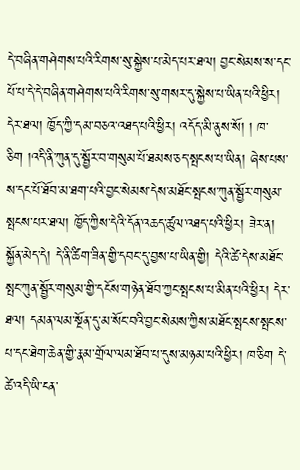དེ་བཞིན་གཤེགས་པའི་རིགས་སུ་སྐྱེས་པ་མེད་པར་ཐལ། བྱང་སེམས་ས་དང་པོ་པ་དེ་དེ་བཞིན་གཤེགས་པའི་རིགས་སུ་གསར་དུ་སྐྱེས་པ་ཡིན་པའི་ཕྱིར། དེར་ཐལ། ཁྱོད་ཀྱི་དམ་བཅའ་འཐད་པའི་ཕྱིར། འདོད་མི་ནུས་སོ། ། ཁ་ཅིག །འདི་ནི་ཀུན་དུ་སྦྱོར་བ་གསུམ་པོ་ཐམས་ཅད་སྤངས་པ་ཡིན། ཞེས་པས་ས་དང་པོ་ཐོབ་མ་ཐག་པའི་བྱང་སེམས་དེས་མཐོང་སྤངས་ཀུན་སྦྱོར་གསུམ་སྤངས་པར་ཐལ། ཁྱོད་ཀྱིས་དེའི་དོན་འཆད་ཚུལ་འཐད་པའི་ཕྱིར། ཟེར་ན། སྐྱོན་མེད་དེ། དེ་ནི་ཚིག་ཟིན་གྱི་དབང་དུ་བྱས་པ་ཡིན་གྱི། དེའི་ཚེ་དེས་མཐོང་སྤང་ཀུན་སྦྱོར་གསུམ་གྱི་དངོས་གཉེན་ཐོབ་ཀྱང་སྤངས་པ་མིན་པའི་ཕྱིར། དེར་ཐལ། དམན་ལམ་སྔོན་དུ་མ་སོང་བའི་བྱང་སེམས་ཀྱིས་མཐོང་སྤངས་སྤངས་པ་དང་ཐེག་ཆེན་གྱི་རྣམ་གྲོལ་ལམ་ཐོབ་པ་དུས་མཉམ་པའི་ཕྱིར། ཁ་ཅིག དེ་ཚེ་འདི་ཡི་ངན་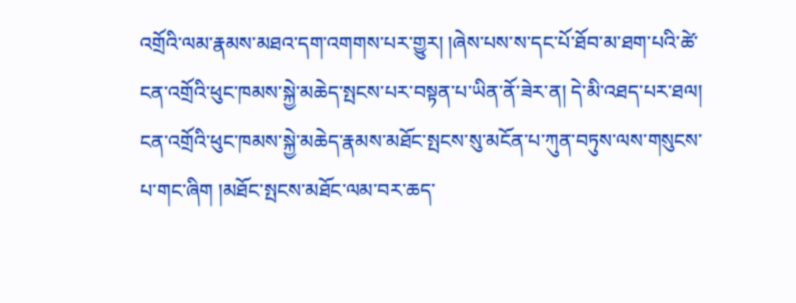འགྲོའི་ལམ་རྣམས་མཐའ་དག་འགགས་པར་གྱུར། །ཞེས་པས་ས་དང་པོ་ཐོབ་མ་ཐག་པའི་ཚེ་ངན་འགྲོའི་ཕུང་ཁམས་སྐྱེ་མཆེད་སྤངས་པར་བསྟན་པ་ཡིན་ནོ་ཟེར་ན། དེ་མི་འཐད་པར་ཐལ། ངན་འགྲོའི་ཕུང་ཁམས་སྐྱེ་མཆེད་རྣམས་མཐོང་སྤངས་སུ་མངོན་པ་ཀུན་བཏུས་ལས་གསུངས་པ་གང་ཞིག །མཐོང་སྤངས་མཐོང་ལམ་བར་ཆད་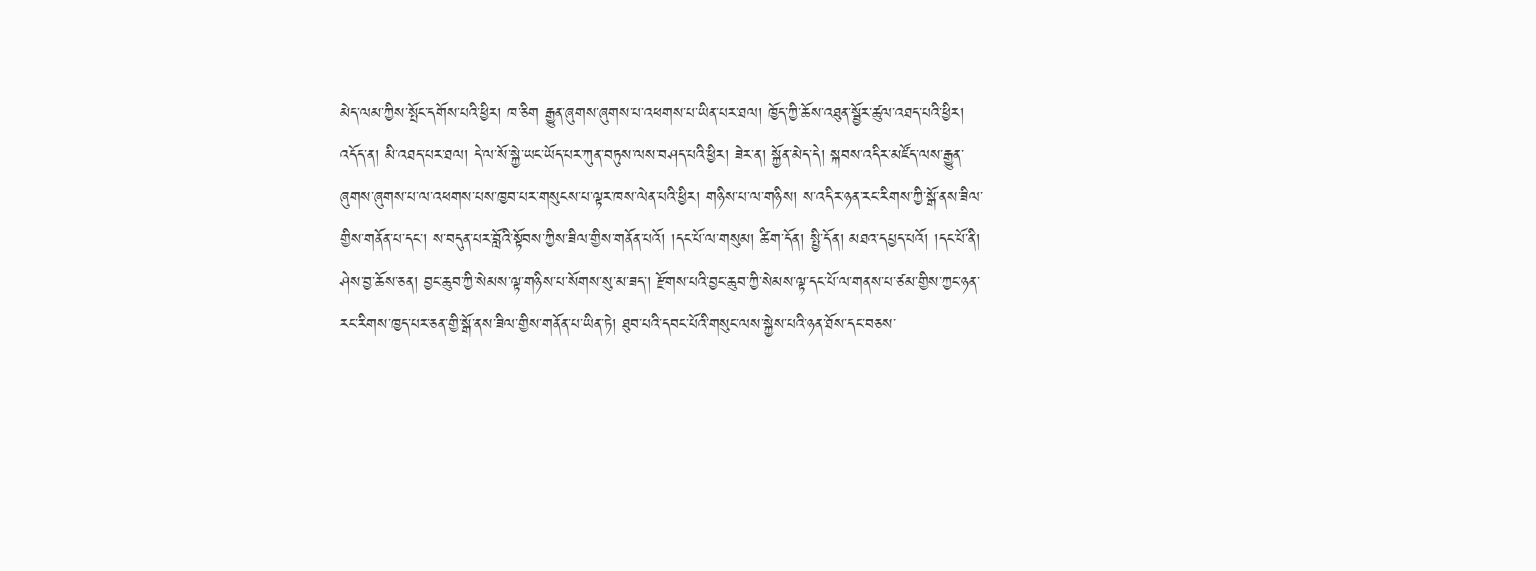མེད་ལམ་ཀྱིས་སྤོང་དགོས་པའི་ཕྱིར། ཁ་ཅིག རྒྱུན་ཞུགས་ཞུགས་པ་འཕགས་པ་ཡིན་པར་ཐལ། ཁྱོད་ཀྱི་ཆོས་འཐུན་སྦྱོར་ཚུལ་འཐད་པའི་ཕྱིར། འདོད་ན། མི་འཐད་པར་ཐལ། དེ་ལ་སོ་སྐྱེ་ཡང་ཡོད་པར་ཀུན་བཏུས་ལས་བཤད་པའི་ཕྱིར། ཟེར་ན། སྐྱོན་མེད་དེ། སྐབས་འདིར་མཛོད་ལས་རྒྱུན་ཞུགས་ཞུགས་པ་ལ་འཕགས་པས་ཁྱབ་པར་གསུངས་པ་ལྟར་ཁས་ལེན་པའི་ཕྱིར། གཉིས་པ་ལ་གཉིས། ས་འདིར་ཉན་རང་རིགས་ཀྱི་སྒོ་ནས་ཟིལ་གྱིས་གནོན་པ་དང་། ས་བདུན་པར་བློའི་སྟོབས་ཀྱིས་ཟིལ་གྱིས་གནོན་པའོ། །དང་པོ་ལ་གསུམ། ཚིག་དོན། སྤྱི་དོན། མཐའ་དཔྱད་པའོ། །དང་པོ་ནི། ཤེས་བྱ་ཆོས་ཅན། བྱང་ཆུབ་ཀྱི་སེམས་ལྟ་གཉིས་པ་སོགས་སུ་མ་ཟད་། རྫོགས་པའི་བྱང་ཆུབ་ཀྱི་སེམས་ལྟ་དང་པོ་ལ་གནས་པ་ཙམ་གྱིས་ཀྱང་ཉན་རང་རིགས་ཁྱད་པར་ཅན་གྱི་སྒོ་ནས་ཟིལ་གྱིས་གནོན་པ་ཡིན་ཏེ། ཐུབ་པའི་དབང་པོའི་གསུང་ལས་སྐྱེས་པའི་ཉན་ཐོས་དང་བཅས་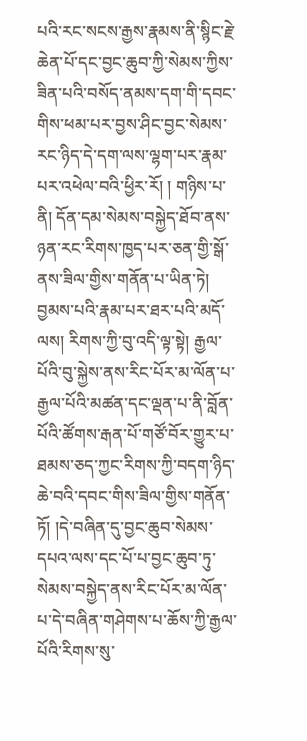པའི་རང་སངས་རྒྱས་རྣམས་ནི་སྙིང་རྗེ་ཆེན་པོ་དང་བྱང་ཆུབ་ཀྱི་སེམས་ཀྱིས་ཟིན་པའི་བསོད་ནམས་དག་གི་དབང་གིས་ཕམ་པར་བྱས་ཤིང་བྱང་སེམས་རང་ཉིད་དེ་དག་ལས་ལྷག་པར་རྣམ་པར་འཕེལ་བའི་ཕྱིར་རོ། ། གཉིས་པ་ནི། དོན་དམ་སེམས་བསྐྱེད་ཐོབ་ནས་ཉན་རང་རིགས་ཁྱད་པར་ཅན་གྱི་སྒོ་ནས་ཟིལ་གྱིས་གནོན་པ་ཡིན་ཏེ། བྱམས་པའི་རྣམ་པར་ཐར་པའི་མདོ་ལས། རིགས་ཀྱི་བུ་འདི་ལྟ་སྟེ། རྒྱལ་པོའི་བུ་སྐྱེས་ནས་རིང་པོར་མ་ལོན་པ་རྒྱལ་པོའི་མཚན་དང་ལྡན་པ་ནི་བློན་པོའི་ཚོགས་རྒན་པོ་གཙོ་བོར་གྱུར་པ་ཐམས་ཅད་ཀྱང་རིགས་ཀྱི་བདག་ཉིད་ཆེ་བའི་དབང་གིས་ཟིལ་གྱིས་གནོན་ཏོ། །དེ་བཞིན་དུ་བྱང་ཆུབ་སེམས་དཔའ་ལས་དང་པོ་པ་བྱང་ཆུབ་ཏུ་སེམས་བསྐྱེད་ནས་རིང་པོར་མ་ལོན་པ་དེ་བཞིན་གཤེགས་པ་ཆོས་ཀྱི་རྒྱལ་པོའི་རིགས་སུ་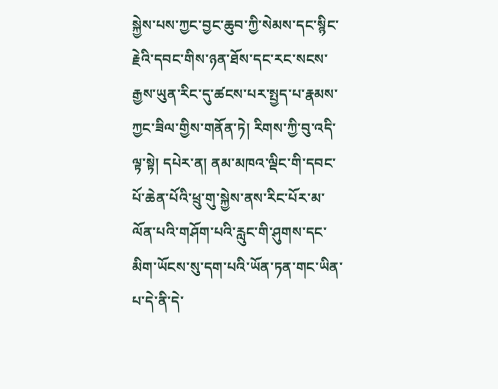སྐྱེས་པས་ཀྱང་བྱང་ཆུབ་ཀྱི་སེམས་དང་སྙིང་རྗེའི་དབང་གིས་ཉན་ཐོས་དང་རང་སངས་རྒྱས་ཡུན་རིང་དུ་ཚངས་པར་སྤྱད་པ་རྣམས་ཀྱང་ཟིལ་གྱིས་གནོན་ཏེ། རིགས་ཀྱི་བུ་འདི་ལྟ་སྟེ། དཔེར་ན། ནམ་མཁའ་ལྡིང་གི་དབང་པོ་ཆེན་པོའི་ཕྲུ་གུ་སྐྱེས་ནས་རིང་པོར་མ་ལོན་པའི་གཤོག་པའི་རླུང་གི་ཤུགས་དང་མིག་ཡོངས་སུ་དག་པའི་ཡོན་ཏན་གང་ཡིན་པ་དེ་ནི་དེ་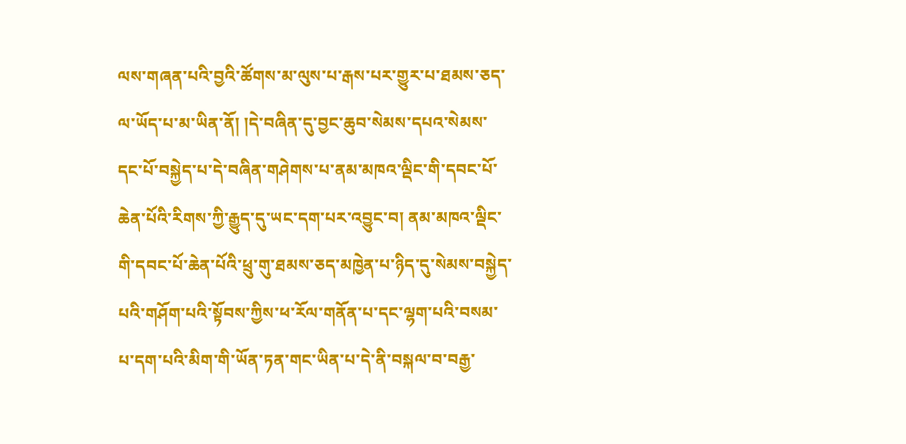ལས་གཞན་པའི་བྱའི་ཚོགས་མ་ལུས་པ་རྒས་པར་གྱུར་པ་ཐམས་ཅད་ལ་ཡོད་པ་མ་ཡིན་ནོ། །དེ་བཞིན་དུ་བྱང་ཆུབ་སེམས་དཔའ་སེམས་དང་པོ་བསྐྱེད་པ་དེ་བཞིན་གཤེགས་པ་ནམ་མཁའ་ལྡིང་གི་དབང་པོ་ཆེན་པོའི་རིགས་ཀྱི་རྒྱུད་དུ་ཡང་དག་པར་འབྱུང་བ། ནམ་མཁའ་ལྡིང་གི་དབང་པོ་ཆེན་པོའི་ཕྲུ་གུ་ཐམས་ཅད་མཁྱེན་པ་ཉིད་དུ་སེམས་བསྐྱེད་པའི་གཤོག་པའི་སྟོབས་ཀྱིས་ཕ་རོལ་གནོན་པ་དང་ལྷག་པའི་བསམ་པ་དག་པའི་མིག་གི་ཡོན་ཏན་གང་ཡིན་པ་དེ་ནི་བསྐལ་བ་བརྒྱ་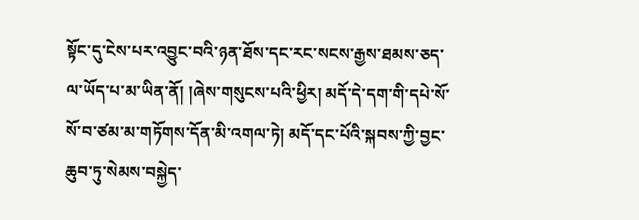སྟོང་དུ་ངེས་པར་འབྱུང་བའི་ཉན་ཐོས་དང་རང་སངས་རྒྱས་ཐམས་ཅད་ལ་ཡོད་པ་མ་ཡིན་ནོ། །ཞེས་གསུངས་པའི་ཕྱིར། མདོ་དེ་དག་གི་དཔེ་སོ་སོ་བ་ཙམ་མ་གཏོགས་དོན་མི་འགལ་ཏེ། མདོ་དང་པོའི་སྐབས་ཀྱི་བྱང་ཆུབ་ཏུ་སེམས་བསྐྱེད་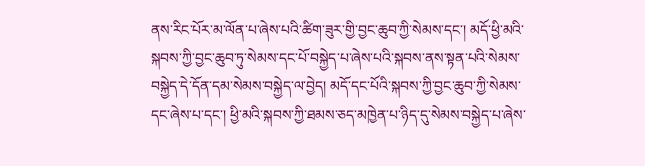ནས་རིང་པོར་མ་ལོན་པ་ཞེས་པའི་ཚིག་ཟུར་གྱི་བྱང་ཆུབ་ཀྱི་སེམས་དང་། མདོ་ཕྱི་མའི་སྐབས་ཀྱི་བྱང་ཆུབ་ཏུ་སེམས་དང་པོ་བསྐྱེད་པ་ཞེས་པའི་སྐབས་ནས་སྟན་པའི་སེམས་བསྐྱེད་དེ་དོན་དམ་སེམས་བསྐྱེད་ལ་བྱེད། མདོ་དང་པོའི་སྐབས་ཀྱི་བྱང་ཆུབ་ཀྱི་སེམས་དང་ཞེས་པ་དང་། ཕྱི་མའི་སྐབས་ཀྱི་ཐམས་ཅད་མཁྱེན་པ་ཉིད་དུ་སེམས་བསྐྱེད་པ་ཞེས་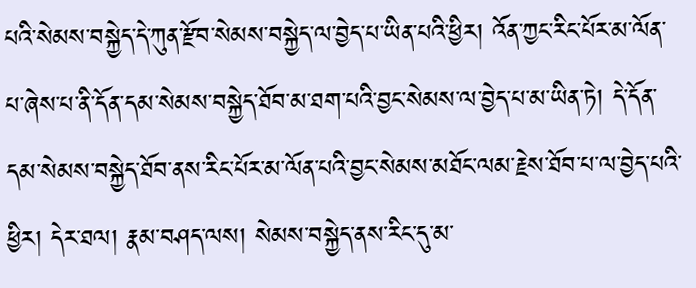པའི་སེམས་བསྐྱེད་དེ་ཀུན་རྫོབ་སེམས་བསྐྱེད་ལ་བྱེད་པ་ཡིན་པའི་ཕྱིར། འོན་ཀྱང་རིང་པོར་མ་ལོན་པ་ཞེས་པ་ནི་དོན་དམ་སེམས་བསྐྱེད་ཐོབ་མ་ཐག་པའི་བྱང་སེམས་ལ་བྱེད་པ་མ་ཡིན་ཏེ། དེ་དོན་དམ་སེམས་བསྐྱེད་ཐོབ་ནས་རིང་པོར་མ་ལོན་པའི་བྱང་སེམས་མཐོང་ལམ་རྗེས་ཐོབ་པ་ལ་བྱེད་པའི་ཕྱིར། དེར་ཐལ། རྣམ་བཤད་ལས། སེམས་བསྐྱེད་ནས་རིང་དུ་མ་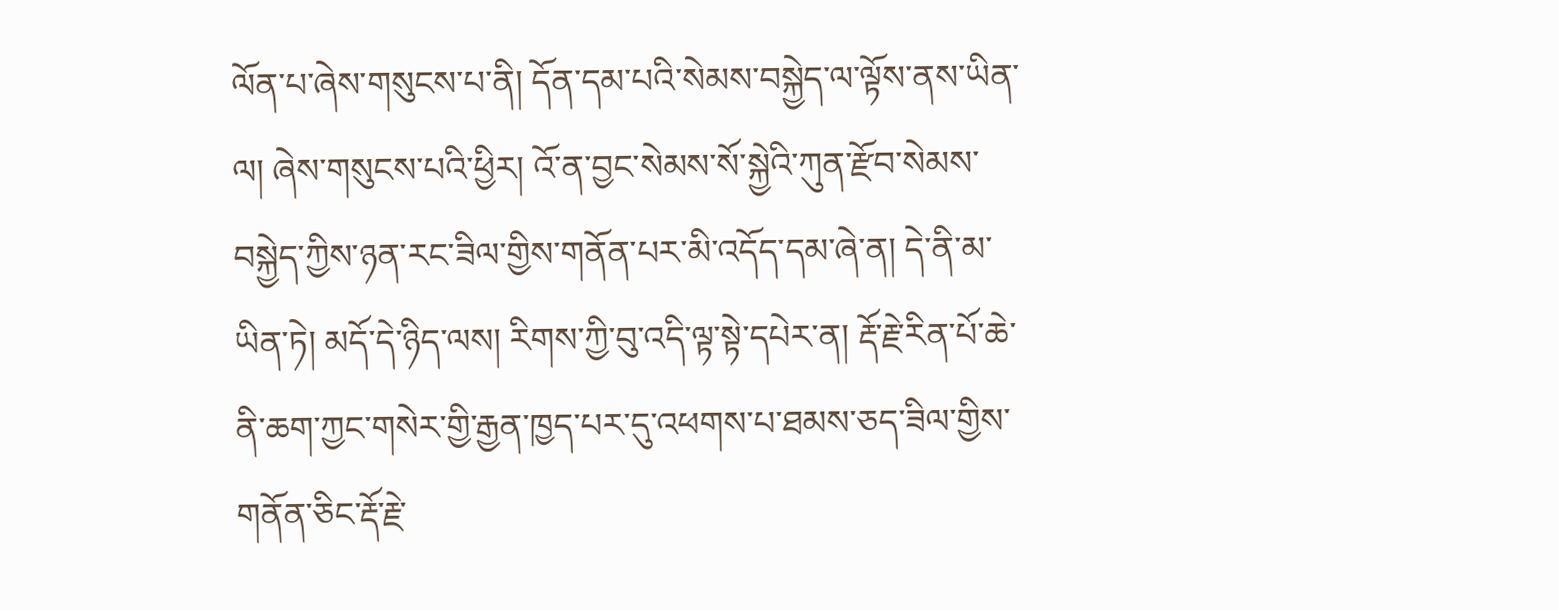ལོན་པ་ཞེས་གསུངས་པ་ནི། དོན་དམ་པའི་སེམས་བསྐྱེད་ལ་ལྟོས་ནས་ཡིན་ལ། ཞེས་གསུངས་པའི་ཕྱིར། འོ་ན་བྱང་སེམས་སོ་སྐྱེའི་ཀུན་རྫོབ་སེམས་བསྐྱེད་ཀྱིས་ཉན་རང་ཟིལ་གྱིས་གནོན་པར་མི་འདོད་དམ་ཞེ་ན། དེ་ནི་མ་ཡིན་ཏེ། མདོ་དེ་ཉིད་ལས། རིགས་ཀྱི་བུ་འདི་ལྟ་སྟེ་དཔེར་ན། རྡོ་རྗེ་རིན་པོ་ཆེ་ནི་ཆག་ཀྱང་གསེར་གྱི་རྒྱན་ཁྱད་པར་དུ་འཕགས་པ་ཐམས་ཅད་ཟིལ་གྱིས་གནོན་ཅིང་རྡོ་རྗེ་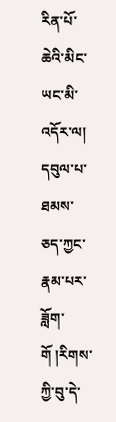རིན་པོ་ཆེའི་མིང་ཡང་མི་འདོར་ལ། དབུལ་པ་ཐམས་ཅད་ཀྱང་རྣམ་པར་ཟློག་གོ །རིགས་ཀྱི་བུ་དེ་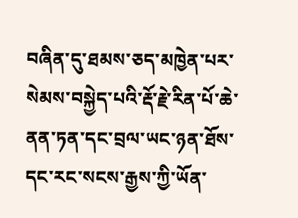བཞིན་དུ་ཐམས་ཅད་མཁྱེན་པར་སེམས་བསྐྱེད་པའི་རྡོ་རྗེ་རིན་པོ་ཆེ་ནན་ཏན་དང་བྲལ་ཡང་ཉན་ཐོས་དང་རང་སངས་རྒྱས་ཀྱི་ཡོན་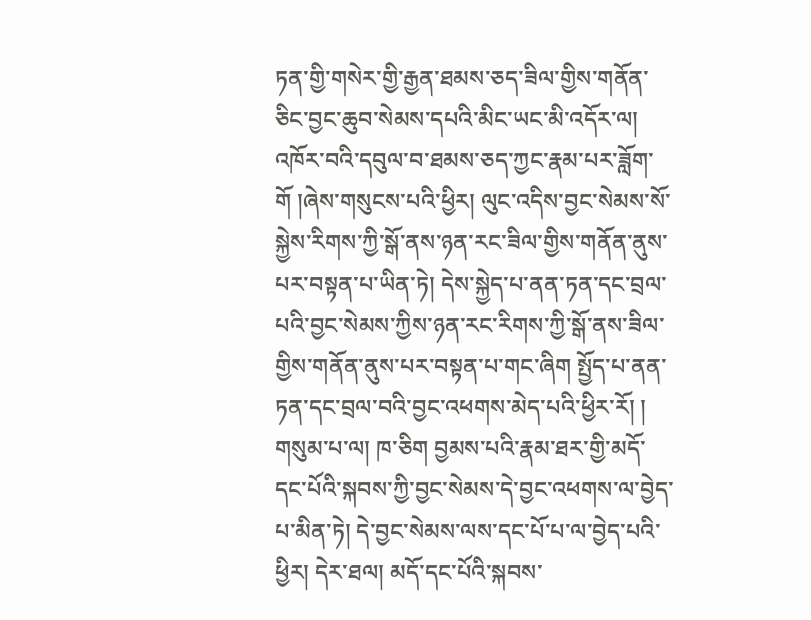ཏན་གྱི་གསེར་གྱི་རྒྱན་ཐམས་ཅད་ཟིལ་གྱིས་གནོན་ཅིང་བྱང་ཆུབ་སེམས་དཔའི་མིང་ཡང་མི་འདོར་ལ། འཁོར་བའི་དབུལ་བ་ཐམས་ཅད་ཀྱང་རྣམ་པར་ཟློག་གོ །ཞེས་གསུངས་པའི་ཕྱིར། ལུང་འདིས་བྱང་སེམས་སོ་སྐྱེས་རིགས་ཀྱི་སྒོ་ནས་ཉན་རང་ཟིལ་གྱིས་གནོན་ནུས་པར་བསྟན་པ་ཡིན་ཏེ། དེས་སྐྱེད་པ་ནན་ཏན་དང་བྲལ་པའི་བྱང་སེམས་ཀྱིས་ཉན་རང་རིགས་ཀྱི་སྒོ་ནས་ཟིལ་གྱིས་གནོན་ནུས་པར་བསྟན་པ་གང་ཞིག སྤྱོད་པ་ནན་ཏན་དང་བྲལ་བའི་བྱང་འཕགས་མེད་པའི་ཕྱིར་རོ། ། གསུམ་པ་ལ། ཁ་ཅིག བྱམས་པའི་རྣམ་ཐར་གྱི་མདོ་དང་པོའི་སྐབས་ཀྱི་བྱང་སེམས་དེ་བྱང་འཕགས་ལ་བྱེད་པ་མིན་ཏེ། དེ་བྱང་སེམས་ལས་དང་པོ་པ་ལ་བྱེད་པའི་ཕྱིར། དེར་ཐལ། མདོ་དང་པོའི་སྐབས་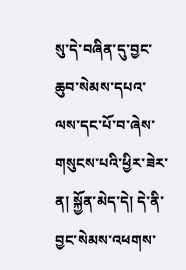སུ་དེ་བཞིན་དུ་བྱང་ཆུབ་སེམས་དཔའ་ལས་དང་པོ་བ་ཞེས་གསུངས་པའི་ཕྱིར་ཟེར་ན། སྐྱོན་མེད་དེ། དེ་ནི་བྱང་སེམས་འཕགས་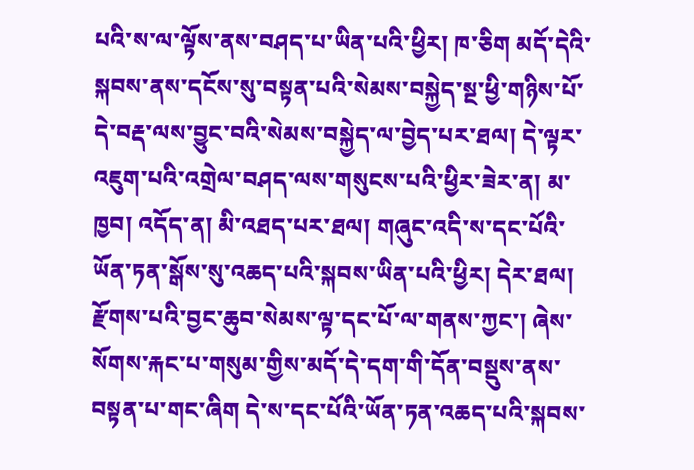པའི་ས་ལ་ལྟོས་ནས་བཤད་པ་ཡིན་པའི་ཕྱིར། ཁ་ཅིག མདོ་དེའི་སྐབས་ནས་དངོས་སུ་བསྟན་པའི་སེམས་བསྐྱེད་སྔ་ཕྱི་གཉིས་པོ་དེ་བརྡ་ལས་བྱུང་བའི་སེམས་བསྐྱེད་ལ་བྱེད་པར་ཐལ། དེ་ལྟར་འཇུག་པའི་འགྲེལ་བཤད་ལས་གསུངས་པའི་ཕྱིར་ཟེར་ན། མ་ཁྱབ། འདོད་ན། མི་འཐད་པར་ཐལ། གཞུང་འདི་ས་དང་པོའི་ཡོན་ཏན་སྒོས་སུ་འཆད་པའི་སྐབས་ཡིན་པའི་ཕྱིར། དེར་ཐལ། རྫོགས་པའི་བྱང་ཆུབ་སེམས་ལྟ་དང་པོ་ལ་གནས་ཀྱང་། ཞེས་སོགས་རྐང་པ་གསུམ་གྱིས་མདོ་དེ་དག་གི་དོན་བསྡུས་ནས་བསྟན་པ་གང་ཞིག དེ་ས་དང་པོའི་ཡོན་ཏན་འཆད་པའི་སྐབས་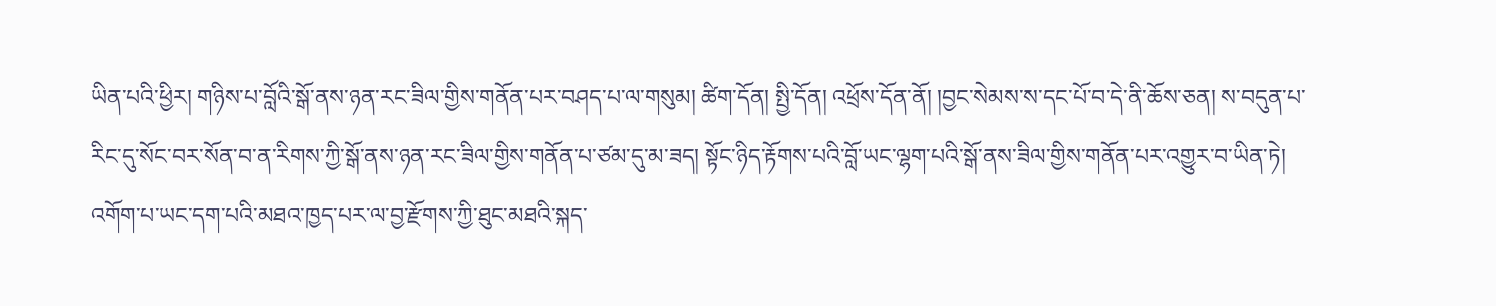ཡིན་པའི་ཕྱིར། གཉིས་པ་བློའི་སྒོ་ནས་ཉན་རང་ཟིལ་གྱིས་གནོན་པར་བཤད་པ་ལ་གསུམ། ཚིག་དོན། སྤྱི་དོན། འཕྲོས་དོན་ནོ། །བྱང་སེམས་ས་དང་པོ་བ་དེ་ནི་ཆོས་ཅན། ས་བདུན་པ་རིང་དུ་སོང་བར་སོན་བ་ན་རིགས་ཀྱི་སྒོ་ནས་ཉན་རང་ཟིལ་གྱིས་གནོན་པ་ཙམ་དུ་མ་ཟད། སྟོང་ཉིད་རྟོགས་པའི་བློ་ཡང་ལྷག་པའི་སྒོ་ནས་ཟིལ་གྱིས་གནོན་པར་འགྱུར་བ་ཡིན་ཏེ། འགོག་པ་ཡང་དག་པའི་མཐའ་ཁྱད་པར་ལ་བྱ་རྫོགས་ཀྱི་ཐུང་མཐའི་སྐད་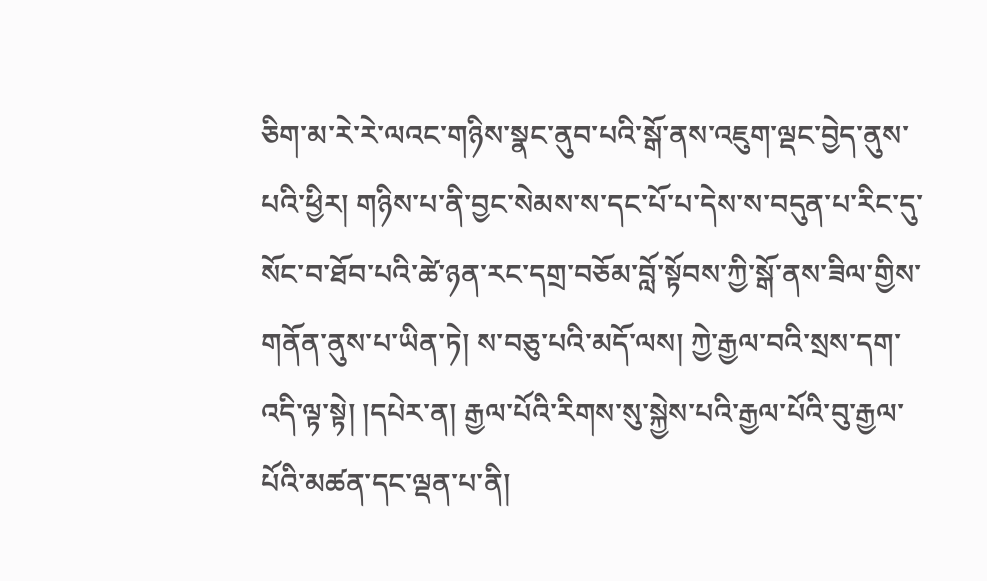ཅིག་མ་རེ་རེ་ལའང་གཉིས་སྣང་ནུབ་པའི་སྒོ་ནས་འཇུག་ལྡང་བྱེད་ནུས་པའི་ཕྱིར། གཉིས་པ་ནི་བྱང་སེམས་ས་དང་པོ་པ་དེས་ས་བདུན་པ་རིང་དུ་སོང་བ་ཐོབ་པའི་ཚེ་ཉན་རང་དགྲ་བཅོམ་བློ་སྟོབས་ཀྱི་སྒོ་ནས་ཟིལ་གྱིས་གནོན་ནུས་པ་ཡིན་ཏེ། ས་བཅུ་པའི་མདོ་ལས། ཀྱེ་རྒྱལ་བའི་སྲས་དག་འདི་ལྟ་སྟེ། །དཔེར་ན། རྒྱལ་པོའི་རིགས་སུ་སྐྱེས་པའི་རྒྱལ་པོའི་བུ་རྒྱལ་པོའི་མཚན་དང་ལྡན་པ་ནི།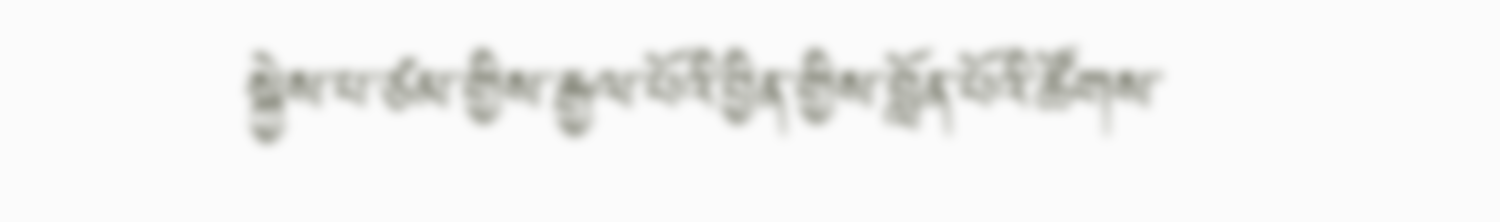སྐྱེས་པ་ཙམ་གྱིས་རྒྱལ་པོའི་བྱིན་གྱིས་བློན་པོའི་ཚོགས་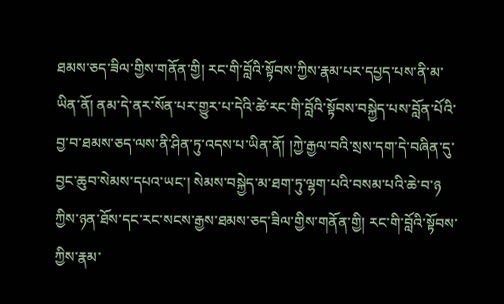ཐམས་ཅད་ཟིལ་གྱིས་གནོན་གྱི། རང་གི་བློའི་སྟོབས་ཀྱིས་རྣམ་པར་དཔྱད་པས་ནི་མ་ཡིན་ནོ། ནམ་དེ་ནར་སོན་པར་གྱུར་པ་དེའི་ཚེ་རང་གི་བློའི་སྟོབས་བསྐྱེད་པས་བློན་པོའི་བྱ་བ་ཐམས་ཅད་ལས་ནི་ཤིན་ཏུ་འདས་པ་ཡིན་ནོ། །ཀྱེ་རྒྱལ་བའི་སྲས་དག་དེ་བཞིན་དུ་བྱང་ཆུབ་སེམས་དཔའ་ཡང་། སེམས་བསྐྱེད་མ་ཐག་ཏུ་ལྷག་པའི་བསམ་པའི་ཆེ་བ་ཉ ཀྱིས་ཉན་ཐོས་དང་རང་སངས་རྒྱས་ཐམས་ཅད་ཟིལ་གྱིས་གནོན་གྱི། རང་གི་བློའི་སྟོབས་ཀྱིས་རྣམ་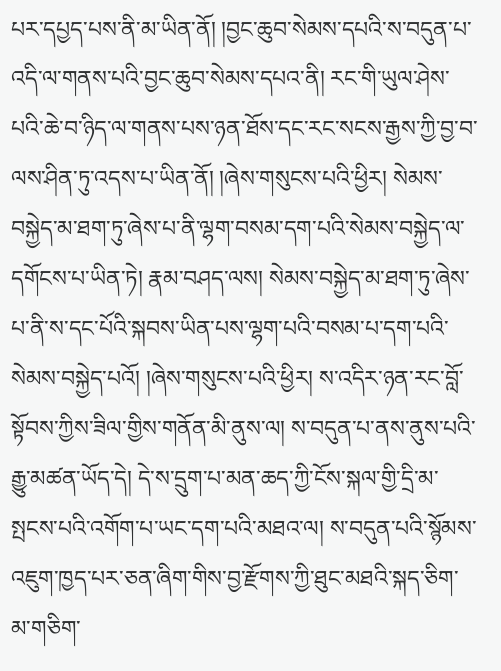པར་དཔྱད་པས་ནི་མ་ཡིན་ནོ། །བྱང་ཆུབ་སེམས་དཔའི་ས་བདུན་པ་འདི་ལ་གནས་པའི་བྱང་ཆུབ་སེམས་དཔའ་ནི། རང་གི་ཡུལ་ཤེས་པའི་ཆེ་བ་ཉིད་ལ་གནས་པས་ཉན་ཐོས་དང་རང་སངས་རྒྱས་ཀྱི་བྱ་བ་ལས་ཤིན་ཏུ་འདས་པ་ཡིན་ནོ། །ཞེས་གསུངས་པའི་ཕྱིར། སེམས་བསྐྱེད་མ་ཐག་ཏུ་ཞེས་པ་ནི་ལྷག་བསམ་དག་པའི་སེམས་བསྐྱེད་ལ་དགོངས་པ་ཡིན་ཏེ། རྣམ་བཤད་ལས། སེམས་བསྐྱེད་མ་ཐག་ཏུ་ཞེས་པ་ནི་ས་དང་པོའི་སྐབས་ཡིན་པས་ལྷག་པའི་བསམ་པ་དག་པའི་སེམས་བསྐྱེད་པའོ། །ཞེས་གསུངས་པའི་ཕྱིར། ས་འདིར་ཉན་རང་བློ་སྟོབས་ཀྱིས་ཟིལ་གྱིས་གནོན་མི་ནུས་ལ། ས་བདུན་པ་ནས་ནུས་པའི་རྒྱུ་མཚན་ཡོད་དེ། དེ་ས་དྲུག་པ་མན་ཆད་ཀྱི་ངོས་སྐལ་གྱི་དྲི་མ་སྤངས་པའི་འགོག་པ་ཡང་དག་པའི་མཐའ་ལ། ས་བདུན་པའི་སྙོམས་འཇུག་ཁྱད་པར་ཅན་ཞིག་གིས་བྱ་རྫོགས་ཀྱི་ཐུང་མཐའི་སྐད་ཅིག་མ་གཅིག་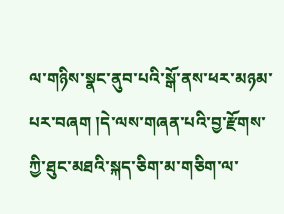ལ་གཉིས་སྣང་ནུབ་པའི་སྒོ་ནས་ཕར་མཉམ་པར་བཞག །དེ་ལས་གཞན་པའི་བྱ་རྫོགས་ཀྱི་ཐུང་མཐའི་སྐད་ཅིག་མ་གཅིག་ལ་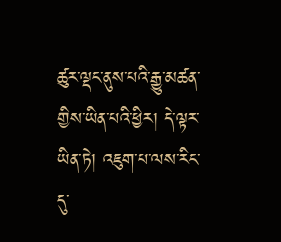ཚུར་ལྡང་ནུས་པའི་རྒྱུ་མཚན་གྱིས་ཡིན་པའི་ཕྱིར། དེ་ལྟར་ཡིན་ཏེ། འཇུག་པ་ལས་རིང་དུ་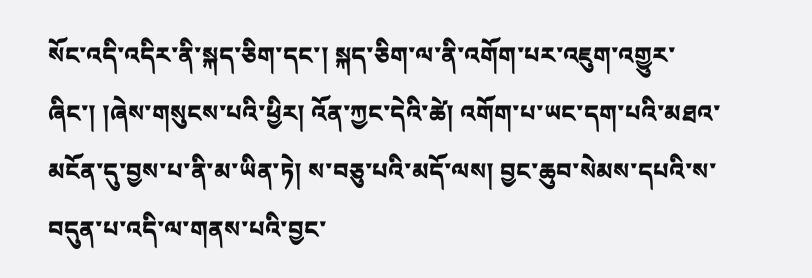སོང་འདི་འདིར་ནི་སྐད་ཅིག་དང་། སྐད་ཅིག་ལ་ནི་འགོག་པར་འཇུག་འགྱུར་ཞིང་། །ཞེས་གསུངས་པའི་ཕྱིར། འོན་ཀྱང་དེའི་ཚེ། འགོག་པ་ཡང་དག་པའི་མཐའ་མངོན་དུ་བྱས་པ་ནི་མ་ཡིན་ཏེ། ས་བཅུ་པའི་མདོ་ལས། བྱང་ཆུབ་སེམས་དཔའི་ས་བདུན་པ་འདི་ལ་གནས་པའི་བྱང་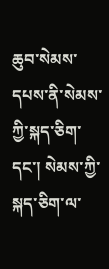ཆུབ་སེམས་དཔས་ནི་སེམས་ཀྱི་སྐད་ཅིག་དང་། སེམས་ཀྱི་སྐད་ཅིག་ལ་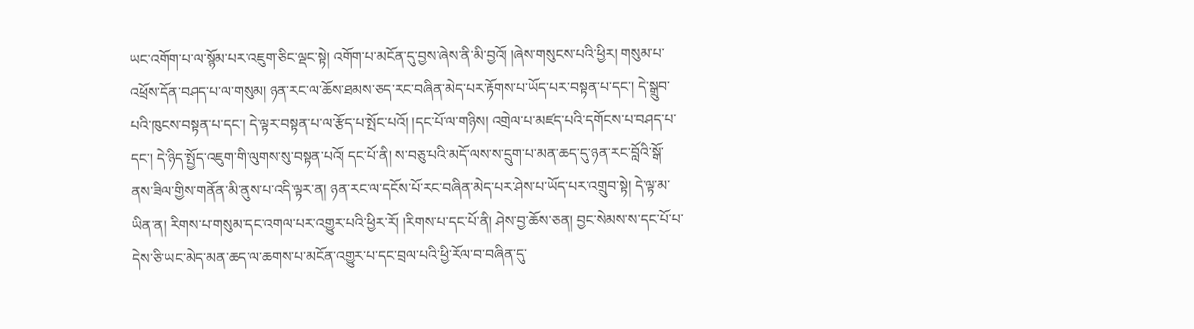ཡང་འགོག་པ་ལ་སྙོམ་པར་འཇུག་ཅིང་ལྡང་སྟེ། འགོག་པ་མངོན་དུ་བྱས་ཞེས་ནི་མི་བྱའོ། །ཞེས་གསུངས་པའི་ཕྱིར། གསུམ་པ་འཕྲོས་དོན་བཤད་པ་ལ་གསུམ། ཉན་རང་ལ་ཆོས་ཐམས་ཅད་རང་བཞིན་མེད་པར་རྟོགས་པ་ཡོད་པར་བསྟན་པ་དང་། དེ་སྒྲུབ་པའི་ཁུངས་བསྟན་པ་དང་། དེ་ལྟར་བསྟན་པ་ལ་རྩོད་པ་སྤོང་པའོ། །དང་པོ་ལ་གཉིས། འགྲེལ་པ་མཛད་པའི་དགོངས་པ་བཤད་པ་དང་། དེ་ཉིད་སྤྱོད་འཇུག་གི་ལུགས་སུ་བསྟན་པའོ། དང་པོ་ནི། ས་བཅུ་པའི་མདོ་ལས་ས་དྲུག་པ་མན་ཆད་དུ་ཉན་རང་བློའི་སྒོ་ནས་ཟིལ་གྱིས་གནོན་མི་ནུས་པ་འདི་ལྟར་ན། ཉན་རང་ལ་དངོས་པོ་རང་བཞིན་མེད་པར་ཤེས་པ་ཡོད་པར་འགྲུབ་སྟེ། དེ་ལྟ་མ་ཡིན་ན། རིགས་པ་གསུམ་དང་འགལ་པར་འགྱུར་པའི་ཕྱིར་རོ། །རིགས་པ་དང་པོ་ནི། ཤེས་བྱ་ཆོས་ཅན། བྱང་སེམས་ས་དང་པོ་པ་དེས་ཅི་ཡང་མེད་མན་ཆད་ལ་ཆགས་པ་མངོན་འགྱུར་པ་དང་བྲལ་པའི་ཕྱི་རོལ་བ་བཞིན་དུ་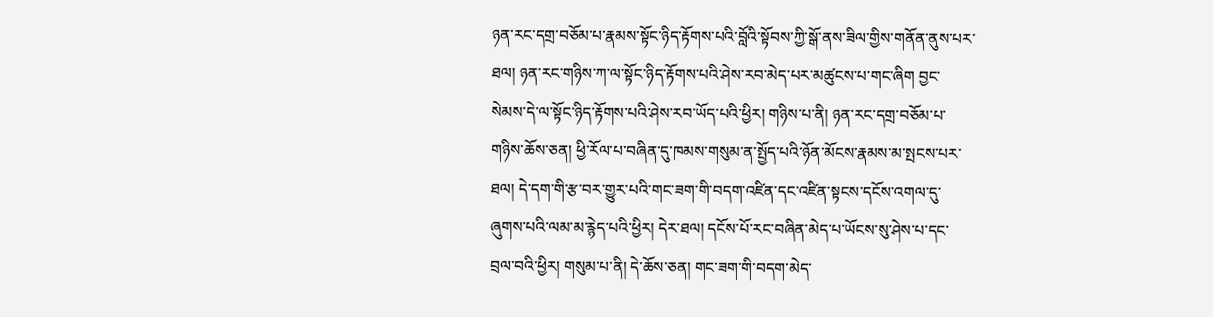ཉན་རང་དགྲ་བཅོམ་པ་རྣམས་སྟོང་ཉིད་རྟོགས་པའི་བློའི་སྟོབས་ཀྱི་སྒོ་ནས་ཟིལ་གྱིས་གནོན་ནུས་པར་ཐལ། ཉན་རང་གཉིས་ཀ་ལ་སྟོང་ཉིད་རྟོགས་པའི་ཤེས་རབ་མེད་པར་མཚུངས་པ་གང་ཞིག བྱང་སེམས་དེ་ལ་སྟོང་ཉིད་རྟོགས་པའི་ཤེས་རབ་ཡོད་པའི་ཕྱིར། གཉིས་པ་ནི། ཉན་རང་དགྲ་བཅོམ་པ་གཉིས་ཆོས་ཅན། ཕྱི་རོལ་པ་བཞིན་དུ་ཁམས་གསུམ་ན་སྤྱོད་པའི་ཉོན་མོངས་རྣམས་མ་སྤངས་པར་ཐལ། དེ་དག་གི་རྩ་བར་གྱུར་པའི་གང་ཟག་གི་བདག་འཛིན་དང་འཛིན་སྟངས་དངོས་འགལ་དུ་ཞུགས་པའི་ལམ་མ་རྙེད་པའི་ཕྱིར། དེར་ཐལ། དངོས་པོ་རང་བཞིན་མེད་པ་ཡོངས་སུ་ཤེས་པ་དང་བྲལ་བའི་ཕྱིར། གསུམ་པ་ནི། དེ་ཆོས་ཅན། གང་ཟག་གི་བདག་མེད་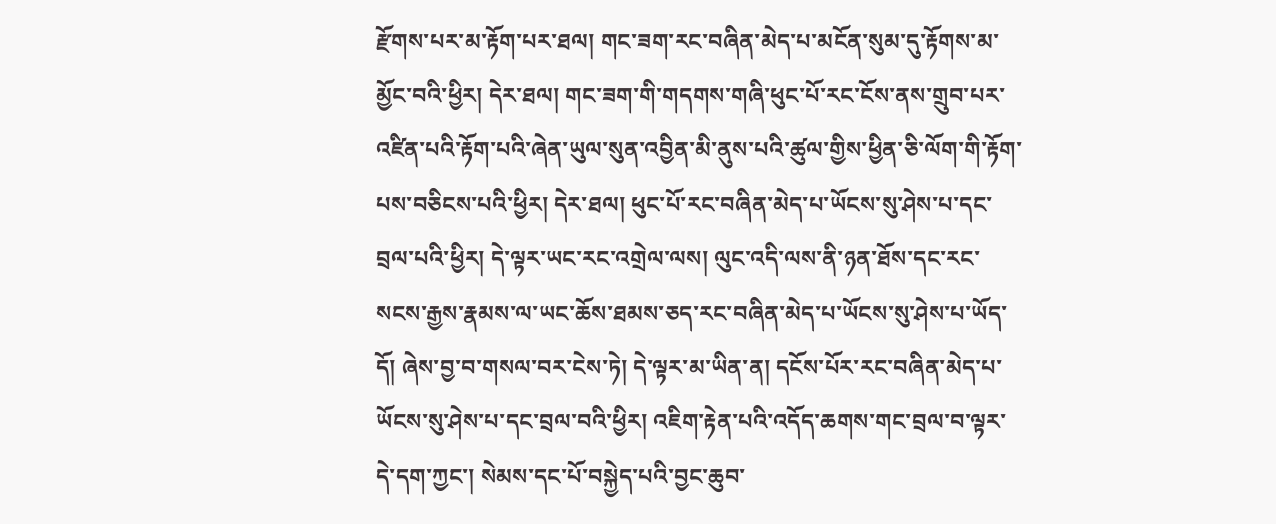རྫོགས་པར་མ་རྟོག་པར་ཐལ། གང་ཟག་རང་བཞིན་མེད་པ་མངོན་སུམ་དུ་རྟོགས་མ་མྱོང་བའི་ཕྱིར། དེར་ཐལ། གང་ཟག་གི་གདགས་གཞི་ཕུང་པོ་རང་ངོས་ནས་གྲུབ་པར་འཛིན་པའི་རྟོག་པའི་ཞེན་ཡུལ་སུན་འབྱིན་མི་ནུས་པའི་ཚུལ་གྱིས་ཕྱིན་ཅི་ལོག་གི་རྟོག་པས་བཅིངས་པའི་ཕྱིར། དེར་ཐལ། ཕུང་པོ་རང་བཞིན་མེད་པ་ཡོངས་སུ་ཤེས་པ་དང་བྲལ་པའི་ཕྱིར། དེ་ལྟར་ཡང་རང་འགྲེལ་ལས། ལུང་འདི་ལས་ནི་ཉན་ཐོས་དང་རང་སངས་རྒྱས་རྣམས་ལ་ཡང་ཆོས་ཐམས་ཅད་རང་བཞིན་མེད་པ་ཡོངས་སུ་ཤེས་པ་ཡོད་དོ། ཞེས་བྱ་བ་གསལ་བར་ངེས་ཏེ། དེ་ལྟར་མ་ཡིན་ན། དངོས་པོར་རང་བཞིན་མེད་པ་ཡོངས་སུ་ཤེས་པ་དང་བྲལ་བའི་ཕྱིར། འཇིག་རྟེན་པའི་འདོད་ཆགས་གང་བྲལ་བ་ལྟར་དེ་དག་ཀྱང་། སེམས་དང་པོ་བསྐྱེད་པའི་བྱང་ཆུབ་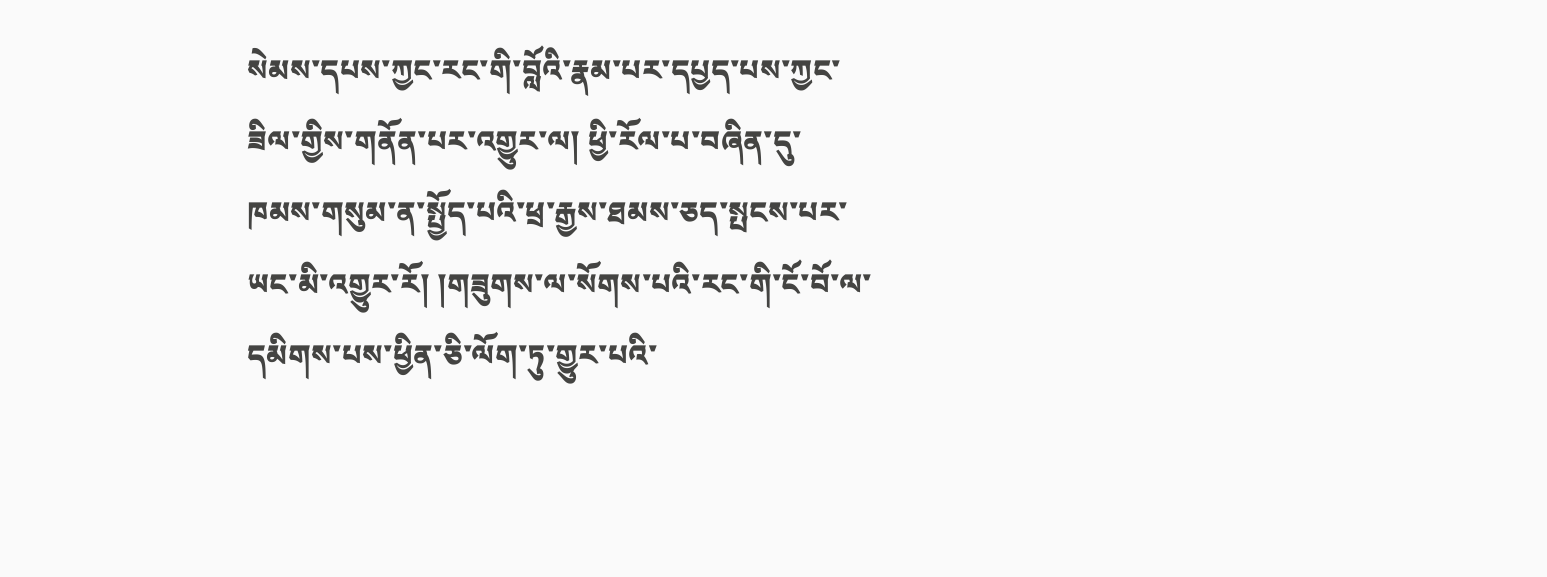སེམས་དཔས་ཀྱང་རང་གི་བློའི་རྣམ་པར་དཔྱད་པས་ཀྱང་ཟིལ་གྱིས་གནོན་པར་འགྱུར་ལ། ཕྱི་རོལ་པ་བཞིན་དུ་ཁམས་གསུམ་ན་སྤྱོད་པའི་ཕྲ་རྒྱས་ཐམས་ཅད་སྤངས་པར་ཡང་མི་འགྱུར་རོ། །གཟུགས་ལ་སོགས་པའི་རང་གི་ངོ་བོ་ལ་དམིགས་པས་ཕྱིན་ཅི་ལོག་ཏུ་གྱུར་པའི་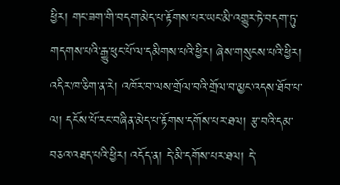ཕྱིར། གང་ཟག་གི་བདག་མེད་པ་རྟོགས་པར་ཡང་མི་འགྱུར་ཏེ་བདག་ཏུ་གདགས་པའི་རྒྱུ་ཕུང་པོ་ལ་དམིགས་པའི་ཕྱིར། ཞེས་གསུངས་པའི་ཕྱིར། འདིར་ཁ་ཅིག་ན་རེ། འཁོར་བ་ལས་གྲོལ་བའི་གྲོལ་བ་མྱང་འདས་ཐོབ་པ་ལ། དངོས་པོ་རང་བཞིན་མེད་པ་རྟོགས་དགོས་པར་ཐལ། རྩ་བའི་དམ་བཅའ་འཐད་པའི་ཕྱིར། འདོད་ན། དེ་མི་དགོས་པར་ཐལ། དེ་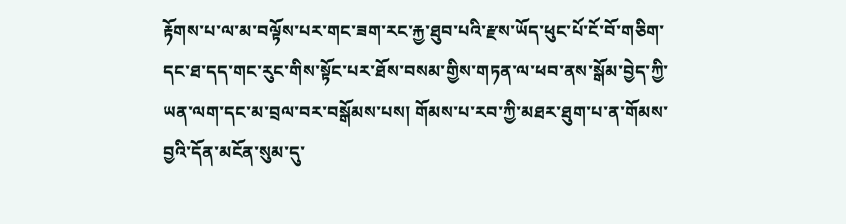རྟོགས་པ་ལ་མ་བལྟོས་པར་གང་ཟག་རང་རྐྱ་ཐུབ་པའི་རྫས་ཡོད་ཕུང་པོ་ངོ་བོ་གཅིག་དང་ཐ་དད་གང་རུང་གིས་སྟོང་པར་ཐོས་བསམ་གྱིས་གཏན་ལ་ཕབ་ནས་སྒོམ་བྱེད་ཀྱི་ཡན་ལག་དང་མ་བྲལ་བར་བསྒོམས་པས། གོམས་པ་རབ་ཀྱི་མཐར་ཐུག་པ་ན་གོམས་བྱའི་དོན་མངོན་སུམ་དུ་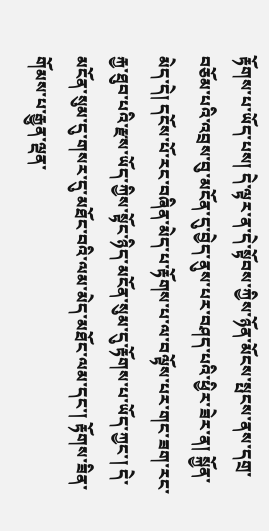རྟོགས་པ་ཡོད་པས། དེ་ལྟར་ན་དེ་སྟོབས་ཀྱིས་ཉོན་མོངས་སྤངས་ནས་དགྲ་བཅོམ་པའི་འབྲས་བུ་མངོན་དུ་བྱེད་ནུས་པར་བཤད་པའི་ཕྱིར་ཟེར་ན། སྐྱོན་མེད་དེ། དངོས་པོ་རང་བཞིན་མེད་པ་རྟོགས་པ་ལ་བལྟོས་པར་གང་ཟག་རང་རྐྱ་ཐུབ་པའི་རྫས་ཡོད་ཀྱིས་སྟོང་ཉིད་མངོན་སུམ་དུ་རྟོགས་པ་ཡོད་ཀྱང་། དེ་མངོན་སུམ་དུ་གསར་དུ་མཐོང་བའི་ལམ་མེད་མཐོང་ལམ་དང་། རྟོགས་ཟིན་གོམས་པ་རྒྱུན་ལྡན་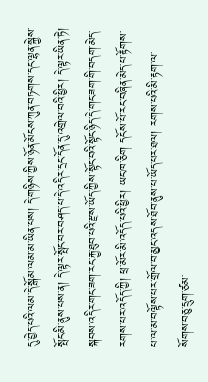དུ་བྱེད་པའི་ལམ་དེ་སྒོམ་ལམ་མ་ཡིན་པས། དེ་གཉིས་ཀྱིས་ཉོན་མོངས་ཀུན་བཏགས་དང་ལྷན་སྐྱེས་སྤོང་མི་ནུས་པས་ན། དེ་ལྟར་སྤོང་བར་བཤད་པ་དེ་འདིར་དྲང་དོན་དུ་འགྲེལ་བའི་ཕྱིར། དེ་ལྟར་ཡིན་ཏེ། སྐབས་འདིར་གང་ཟག་རང་རྐྱ་ཐུབ་པའི་རྫས་ཡོད་ཀྱིས་སྟོང་བའི་སྟོང་ཉིད་དེ་གང་ཟག་གི་བདག་མེད་རགས་པར་འདོད་ཀྱི། ཕྲ་མོར་མི་འདོད་པའི་ཕྱིར། ཡང་ཁ་ཅིག དངོས་པོ་རང་བཞིན་མེད་པ་རྟོགས་པ་ལ་མ་བལྟོས་པར་གྲོལ་བ་མྱང་འདས་ཐོབ་ནུས་པ་ཡོད་པར་ཐལ། རགས་པའི་མི་རྟག་ལ་སོགས་བཅུ་དྲུག་ཙམ་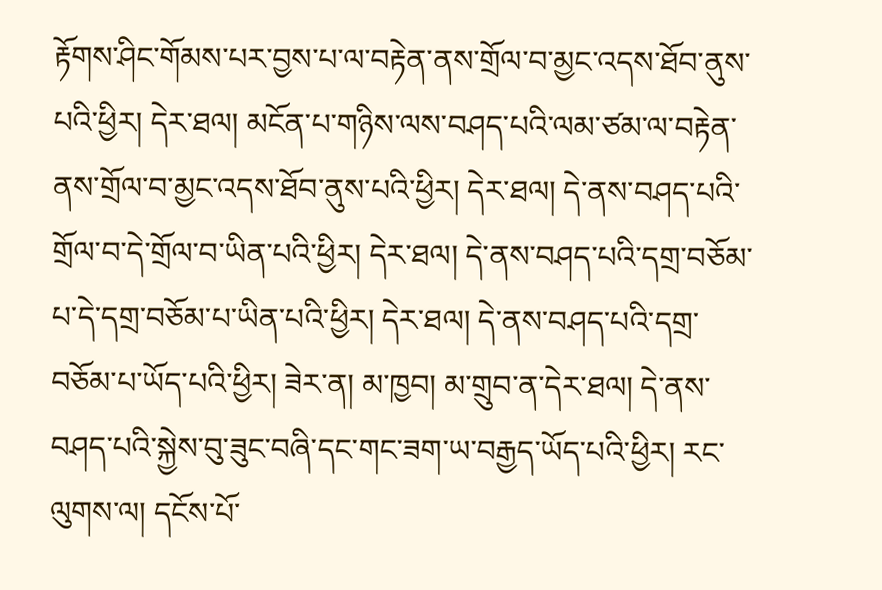རྟོགས་ཤིང་གོམས་པར་བྱས་པ་ལ་བརྟེན་ནས་གྲོལ་བ་མྱང་འདས་ཐོབ་ནུས་པའི་ཕྱིར། དེར་ཐལ། མངོན་པ་གཉིས་ལས་བཤད་པའི་ལམ་ཙམ་ལ་བརྟེན་ནས་གྲོལ་བ་མྱང་འདས་ཐོབ་ནུས་པའི་ཕྱིར། དེར་ཐལ། དེ་ནས་བཤད་པའི་གྲོལ་བ་དེ་གྲོལ་བ་ཡིན་པའི་ཕྱིར། དེར་ཐལ། དེ་ནས་བཤད་པའི་དགྲ་བཅོམ་པ་དེ་དགྲ་བཅོམ་པ་ཡིན་པའི་ཕྱིར། དེར་ཐལ། དེ་ནས་བཤད་པའི་དགྲ་བཅོམ་པ་ཡོད་པའི་ཕྱིར། ཟེར་ན། མ་ཁྱབ། མ་གྲུབ་ན་དེར་ཐལ། དེ་ནས་བཤད་པའི་སྐྱེས་བུ་ཟུང་བཞི་དང་གང་ཟག་ཡ་བརྒྱད་ཡོད་པའི་ཕྱིར། རང་ལུགས་ལ། དངོས་པོ་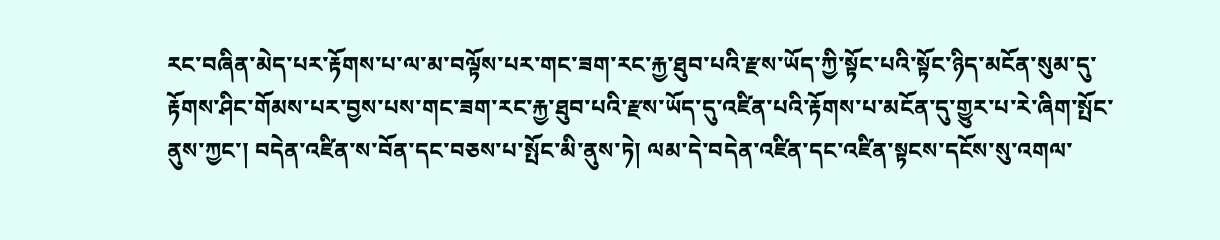རང་བཞིན་མེད་པར་རྟོགས་པ་ལ་མ་བལྟོས་པར་གང་ཟག་རང་རྐྱ་ཐུབ་པའི་རྫས་ཡོད་ཀྱི་སྟོང་པའི་སྟོང་ཉིད་མངོན་སུམ་དུ་རྟོགས་ཤིང་གོམས་པར་བྱས་པས་གང་ཟག་རང་རྐྱ་ཐུབ་པའི་རྫས་ཡོད་དུ་འཛིན་པའི་རྟོགས་པ་མངོན་དུ་གྱུར་པ་རེ་ཞིག་སྤོང་ནུས་ཀྱང་། བདེན་འཛིན་ས་བོན་དང་བཅས་པ་སྤོང་མི་ནུས་ཏེ། ལམ་དེ་བདེན་འཛིན་དང་འཛིན་སྟངས་དངོས་སུ་འགལ་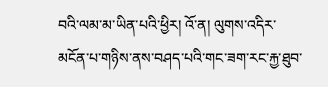བའི་ལམ་མ་ཡིན་པའི་ཕྱིར། འོ་ན། ལུགས་འདིར་མངོན་པ་གཉིས་ནས་བཤད་པའི་གང་ཟག་རང་རྐྱ་ཐུབ་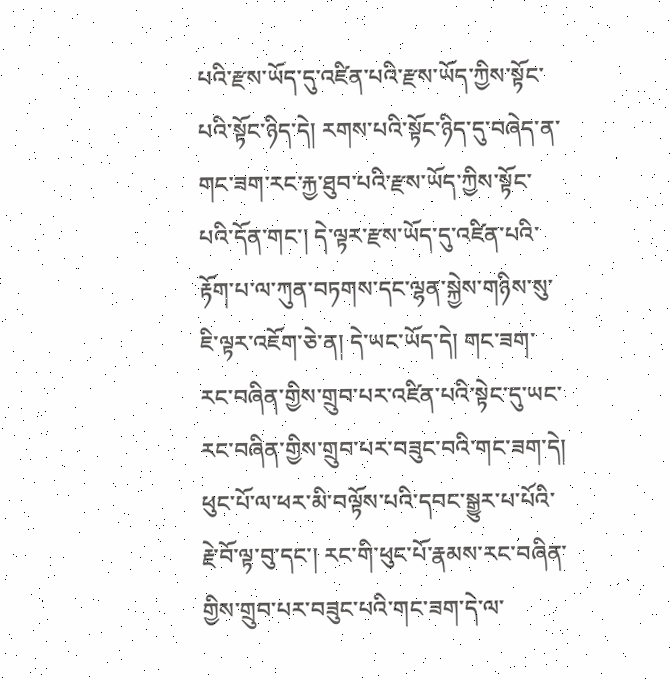པའི་རྫས་ཡོད་དུ་འཛིན་པའི་རྫས་ཡོད་ཀྱིས་སྟོང་པའི་སྟོང་ཉིད་དེ། རགས་པའི་སྟོང་ཉིད་དུ་བཞེད་ན་གང་ཟག་རང་རྐྱ་ཐུབ་པའི་རྫས་ཡོད་ཀྱིས་སྟོང་པའི་དོན་གང་། དེ་ལྟར་རྫས་ཡོད་དུ་འཛིན་པའི་རྟོག་པ་ལ་ཀུན་བཏགས་དང་ལྷན་སྐྱེས་གཉིས་སུ་ཇི་ལྟར་འཇོག་ཅེ་ན། དེ་ཡང་ཡོད་དེ། གང་ཟག་རང་བཞིན་གྱིས་གྲུབ་པར་འཛིན་པའི་སྟེང་དུ་ཡང་རང་བཞིན་གྱིས་གྲུབ་པར་བཟུང་བའི་གང་ཟག་དེ། ཕུང་པོ་ལ་ཕར་མི་བལྟོས་པའི་དབང་སྒྱུར་པ་པོའི་རྗེ་བོ་ལྟ་བུ་དང་། རང་གི་ཕུང་པོ་རྣམས་རང་བཞིན་གྱིས་གྲུབ་པར་བཟུང་པའི་གང་ཟག་དེ་ལ་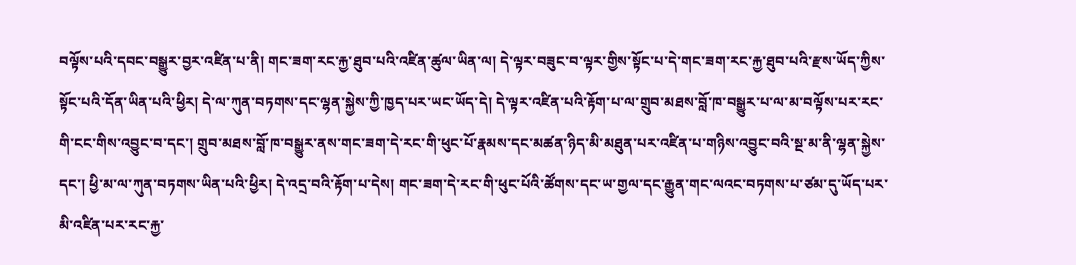བལྟོས་པའི་དབང་བསྒྱུར་བྱར་འཛིན་པ་ནི། གང་ཟག་རང་རྐྱ་ཐུབ་པའི་འཛིན་ཚུལ་ཡིན་ལ། དེ་ལྟར་བཟུང་བ་ལྟར་གྱིས་སྟོང་པ་དེ་གང་ཟག་རང་རྐྱ་ཐུབ་པའི་རྫས་ཡོད་ཀྱིས་སྟོང་པའི་དོན་ཡིན་པའི་ཕྱིར། དེ་ལ་ཀུན་བཏགས་དང་ལྷན་སྐྱེས་ཀྱི་ཁྱད་པར་ཡང་ཡོད་དེ། དེ་ལྟར་འཛིན་པའི་རྟོག་པ་ལ་གྲུབ་མཐས་བློ་ཁ་བསྒྱུར་པ་ལ་མ་བལྟོས་པར་རང་གི་ངང་གིས་འབྱུང་བ་དང་། གྲུབ་མཐས་བློ་ཁ་བསྒྱུར་ནས་གང་ཟག་དེ་རང་གི་ཕུང་པོ་རྣམས་དང་མཚན་ཉིད་མི་མཐུན་པར་འཛིན་པ་གཉིས་འབྱུང་བའི་སྔ་མ་ནི་ལྷན་སྐྱེས་དང་། ཕྱི་མ་ལ་ཀུན་བཏགས་ཡིན་པའི་ཕྱིར། དེ་འདྲ་བའི་རྟོག་པ་དེས། གང་ཟག་དེ་རང་གི་ཕུང་པོའི་ཚོགས་དང་ཡ་གྱལ་དང་རྒྱུན་གང་ལའང་བཏགས་པ་ཙམ་དུ་ཡོད་པར་མི་འཛིན་པར་རང་རྐྱ་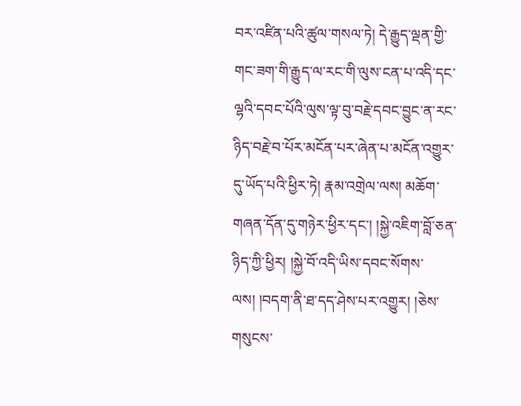བར་འཛིན་པའི་ཚུལ་གསལ་ཏེ། དེ་རྒྱུད་ལྡན་གྱི་གང་ཟག་གི་རྒྱུད་ལ་རང་གི་ལུས་ངན་པ་འདི་དང་ལྷའི་དབང་པོའི་ལུས་ལྟ་བུ་བརྗེ་དབང་བྱུང་ན་རང་ཉིད་བརྗེ་བ་པོར་མངོན་པར་ཞེན་པ་མངོན་འགྱུར་དུ་ཡོད་པའི་ཕྱིར་ཏེ། རྣམ་འགྲེལ་ལས། མཆོག་གཞན་དོན་དུ་གཉེར་ཕྱིར་དང་། །སྐྱེ་འཇིག་བློ་ཅན་ཉིད་ཀྱི་ཕྱིར། །སྐྱེ་བོ་འདི་ཡིས་དབང་སོགས་ལས། །བདག་ནི་ཐ་དད་ཤེས་པར་འགྱུར། །ཅེས་གསུངས་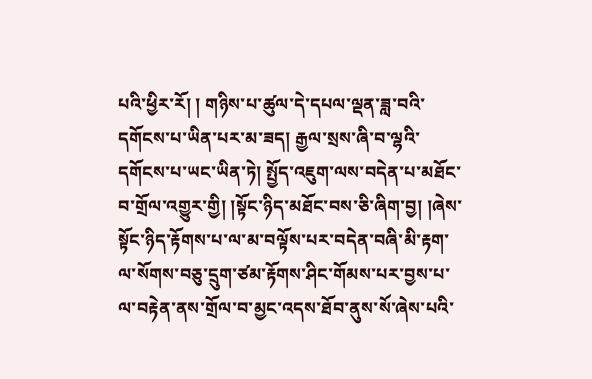པའི་ཕྱིར་རོ། ། གཉིས་པ་ཚུལ་དེ་དཔལ་ལྡན་ཟླ་བའི་དགོངས་པ་ཡིན་པར་མ་ཟད། རྒྱལ་སྲས་ཞི་བ་ལྷའི་དགོངས་པ་ཡང་ཡིན་ཏེ། སྤྱོད་འཇུག་ལས་བདེན་པ་མཐོང་བ་གྲོལ་འགྱུར་གྱི། །སྟོང་ཉིད་མཐོང་བས་ཅི་ཞིག་བྱ། །ཞེས་སྟོང་ཉིད་རྟོགས་པ་ལ་མ་བལྟོས་པར་བདེན་བཞི་མི་རྟག་ལ་སོགས་བཅུ་དྲུག་ཙམ་རྟོགས་ཤིང་གོམས་པར་བྱས་པ་ལ་བརྟེན་ནས་གྲོལ་བ་མྱང་འདས་ཐོབ་ནུས་སོ་ཞེས་པའི་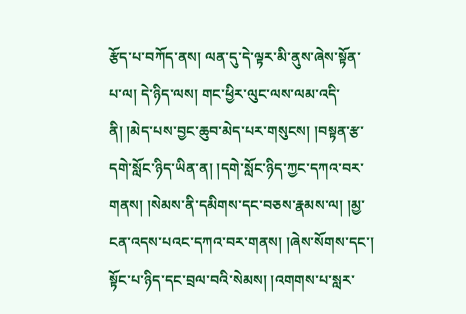རྩོད་པ་བཀོད་ནས། ལན་དུ་དེ་ལྟར་མི་ནུས་ཞེས་སྟོན་པ་ལ། དེ་ཉིད་ལས། གང་ཕྱིར་ལུང་ལས་ལམ་འདི་ནི། །མེད་པས་བྱང་ཆུབ་མེད་པར་གསུངས། །བསྟན་རྩ་དགེ་སློང་ཉིད་ཡིན་ན། །དགེ་སློང་ཉིད་ཀྱང་དཀའ་བར་གནས། །སེམས་ནི་དམིགས་དང་བཅས་རྣམས་ལ། །མྱ་ངན་འདས་པའང་དཀའ་བར་གནས། །ཞེས་སོགས་དང་། སྟོང་པ་ཉིད་དང་བྲལ་བའི་སེམས། །འགགས་པ་སླར་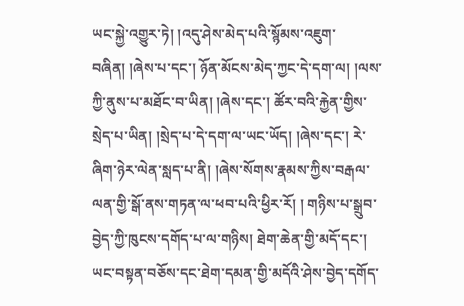ཡང་སྐྱེ་འགྱུར་ཏེ། །འདུ་ཤེས་མེད་པའི་སྙོམས་འཇུག་བཞིན། །ཞེས་པ་དང་། ཉོན་མོངས་མེད་ཀྱང་དེ་དག་ལ། །ལས་ཀྱི་ནུས་པ་མཐོང་བ་ཡིན། །ཞེས་དང་། ཚོར་བའི་རྐྱེན་གྱིས་སྲེད་པ་ཡིན། །སྲེད་པ་དེ་དག་ལ་ཡང་ཡོད། །ཞེས་དང་། རེ་ཞིག་ཉེར་ལེན་སླད་པ་ནི། །ཞེས་སོགས་རྣམས་ཀྱིས་བརྒལ་ལན་གྱི་སྒོ་ནས་གཏན་ལ་ཕབ་པའི་ཕྱིར་རོ། ། གཉིས་པ་སྒྲུབ་བྱེད་ཀྱི་ཁུངས་དགོད་པ་ལ་གཉིས། ཐེག་ཆེན་གྱི་མདོ་དང་། ཡང་བསྟན་བཅོས་དང་ཐེག་དམན་གྱི་མདོའི་ཤེས་བྱེད་དགོད་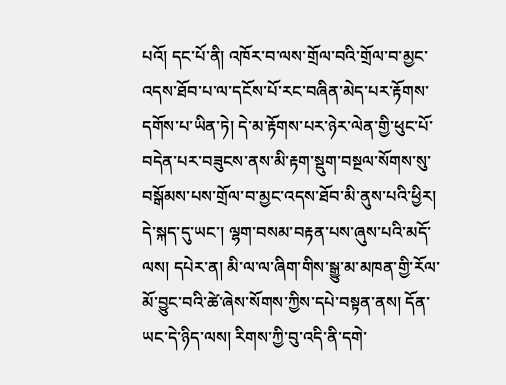པའོ། དང་པོ་ནི། འཁོར་བ་ལས་གྲོལ་བའི་གྲོལ་བ་མྱང་འདས་ཐོབ་པ་ལ་དངོས་པོ་རང་བཞིན་མེད་པར་རྟོགས་དགོས་པ་ཡིན་ཏེ། དེ་མ་རྟོགས་པར་ཉེར་ལེན་གྱི་ཕུང་པོ་བདེན་པར་བཟུངས་ནས་མི་རྟག་སྡུག་བསྔལ་སོགས་སུ་བསྒོམས་པས་གྲོལ་བ་མྱང་འདས་ཐོབ་མི་ནུས་པའི་ཕྱིར། དེ་སྐད་དུ་ཡང་། ལྷག་བསམ་བརྟན་པས་ཞུས་པའི་མདོ་ལས། དཔེར་ན། མི་ལ་ལ་ཞིག་གིས་སྒྱུ་མ་མཁན་གྱི་རོལ་མོ་བྱུང་བའི་ཚེ་ཞེས་སོགས་ཀྱིས་དཔེ་བསྟན་ནས། དོན་ཡང་དེ་ཉིད་ལས། རིགས་ཀྱི་བུ་འདི་ནི་དགེ་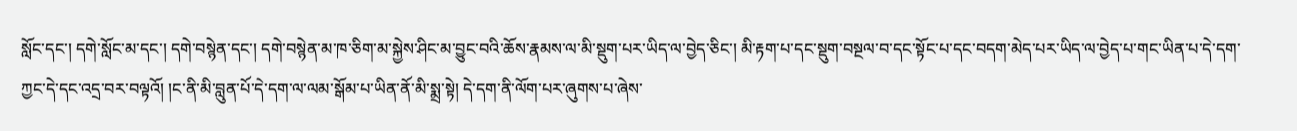སློང་དང་། དགེ་སློང་མ་དང་། དགེ་བསྙེན་དང་། དགེ་བསྙེན་མ་ཁ་ཅིག་མ་སྐྱེས་ཤིང་མ་བྱུང་བའི་ཆོས་རྣམས་ལ་མི་སྡུག་པར་ཡིད་ལ་བྱེད་ཅིང་། མི་རྟག་པ་དང་སྡུག་བསྔལ་བ་དང་སྟོང་པ་དང་བདག་མེད་པར་ཡིད་ལ་བྱེད་པ་གང་ཡིན་པ་དེ་དག་ཀྱང་དེ་དང་འདྲ་བར་བལྟའོ། །ང་ནི་མི་བླུན་པོ་དེ་དག་ལ་ལམ་སྒོམ་པ་ཡིན་ནོ་མི་སྨྲ་སྟེ། དེ་དག་ནི་ལོག་པར་ཞུགས་པ་ཞེས་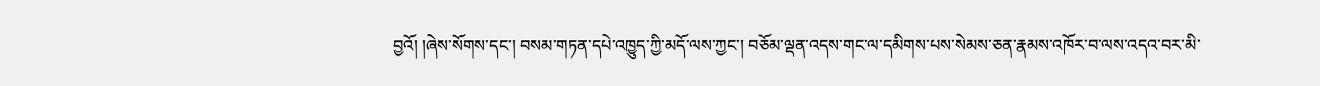བྱའོ། །ཞེས་སོགས་དང་། བསམ་གཏན་དཔེ་འཁྱུད་ཀྱི་མདོ་ལས་ཀྱང་། བཅོམ་ལྡན་འདས་གང་ལ་དམིགས་པས་སེམས་ཅན་རྣམས་འཁོར་བ་ལས་འདའ་བར་མི་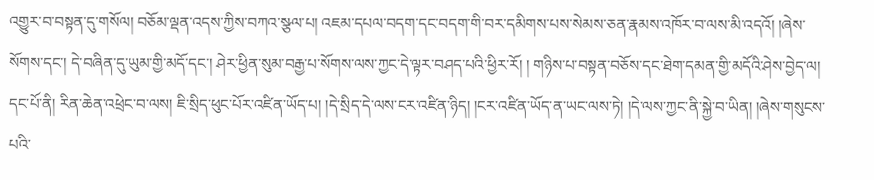འགྱུར་བ་བསྟན་དུ་གསོལ། བཅོམ་ལྡན་འདས་ཀྱིས་བཀའ་སྩལ་པ། འཇམ་དཔལ་བདག་དང་བདག་གི་བར་དམིགས་པས་སེམས་ཅན་རྣམས་འཁོར་བ་ལས་མི་འདའོ། །ཞེས་སོགས་དང་། དེ་བཞིན་དུ་ཡུམ་གྱི་མདོ་དང་། ཤེར་ཕྱིན་སུམ་བརྒྱ་པ་སོགས་ལས་ཀྱང་དེ་ལྟར་བཤད་པའི་ཕྱིར་རོ། ། གཉིས་པ་བསྟན་བཅོས་དང་ཐེག་དམན་གྱི་མདོའི་ཤེས་བྱེད་ལ། དང་པོ་ནི། རིན་ཆེན་འཕྲེང་བ་ལས། ཇི་སྲིད་ཕུང་པོར་འཛིན་ཡོད་པ། །དེ་སྲིད་དེ་ལས་ངར་འཛིན་ཉིད། །ངར་འཛིན་ཡོད་ན་ཡང་ལས་ཏེ། །དེ་ལས་ཀྱང་ནི་སྐྱེ་བ་ཡིན། །ཞེས་གསུངས་པའི་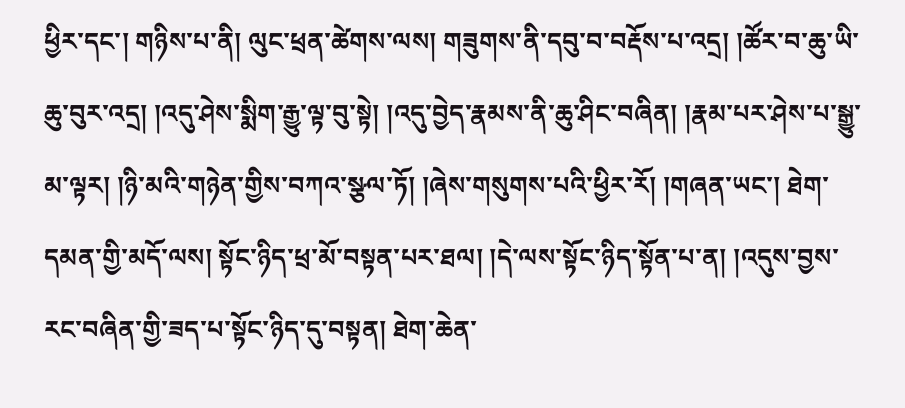ཕྱིར་དང་། གཉིས་པ་ནི། ལུང་ཕྲན་ཚེགས་ལས། གཟུགས་ནི་དབུ་བ་བརྡོས་པ་འདྲ། །ཚོར་བ་ཆུ་ཡི་ཆུ་བུར་འདྲ། །འདུ་ཤེས་སྨིག་རྒྱུ་ལྟ་བུ་སྟེ། །འདུ་བྱེད་རྣམས་ནི་ཆུ་ཤིང་བཞིན། །རྣམ་པར་ཤེས་པ་སྒྱུ་མ་ལྟར། །ཉི་མའི་གཉེན་གྱིས་བཀའ་སྩལ་ཏོ། །ཞེས་གསུགས་པའི་ཕྱིར་རོ། །གཞན་ཡང་། ཐེག་དམན་གྱི་མདོ་ལས། སྟོང་ཉིད་ཕྲ་མོ་བསྟན་པར་ཐལ། །དེ་ལས་སྟོང་ཉིད་སྟོན་པ་ན། །འདུས་བྱས་རང་བཞིན་གྱི་ཟད་པ་སྟོང་ཉིད་དུ་བསྟན། ཐེག་ཆེན་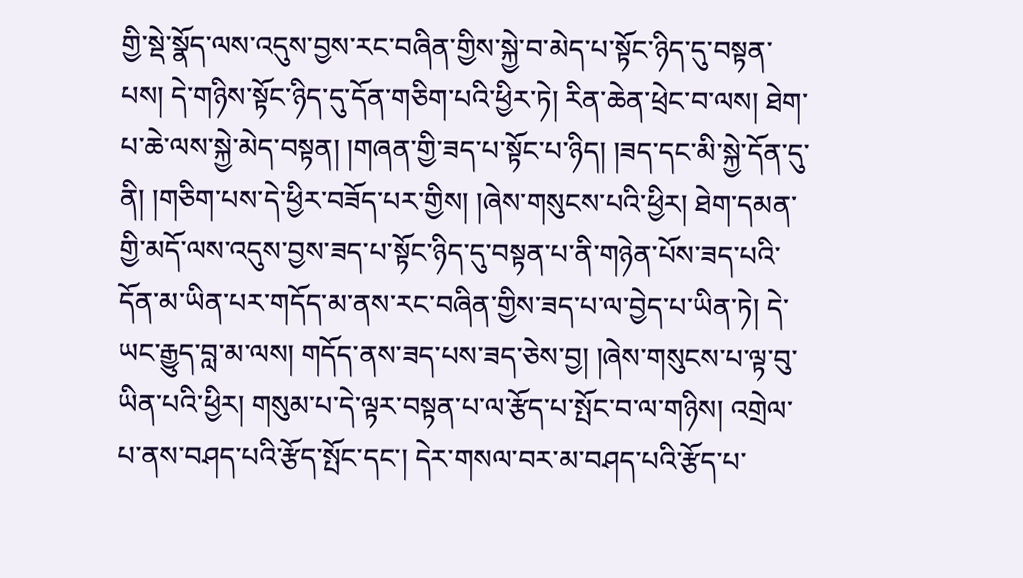གྱི་སྡེ་སྣོད་ལས་འདུས་བྱས་རང་བཞིན་གྱིས་སྐྱེ་བ་མེད་པ་སྟོང་ཉིད་དུ་བསྟན་པས། དེ་གཉིས་སྟོང་ཉིད་དུ་དོན་གཅིག་པའི་ཕྱིར་ཏེ། རིན་ཆེན་ཕྲེང་བ་ལས། ཐེག་པ་ཆེ་ལས་སྐྱེ་མེད་བསྟན། །གཞན་གྱི་ཟད་པ་སྟོང་པ་ཉིད། །ཟད་དང་མི་སྐྱེ་དོན་དུ་ནི། །གཅིག་པས་དེ་ཕྱིར་བཟོད་པར་གྱིས། །ཞེས་གསུངས་པའི་ཕྱིར། ཐེག་དམན་གྱི་མདོ་ལས་འདུས་བྱས་ཟད་པ་སྟོང་ཉིད་དུ་བསྟན་པ་ནི་གཉེན་པོས་ཟད་པའི་དོན་མ་ཡིན་པར་གདོད་མ་ནས་རང་བཞིན་གྱིས་ཟད་པ་ལ་བྱེད་པ་ཡིན་ཏེ། དེ་ཡང་རྒྱུད་བླ་མ་ལས། གདོད་ནས་ཟད་པས་ཟད་ཅེས་བྱ། །ཞེས་གསུངས་པ་ལྟ་བུ་ཡིན་པའི་ཕྱིར། གསུམ་པ་དེ་ལྟར་བསྟན་པ་ལ་རྩོད་པ་སྤོང་བ་ལ་གཉིས། འགྲེལ་པ་ནས་བཤད་པའི་རྩོད་སྤོང་དང་། དེར་གསལ་བར་མ་བཤད་པའི་རྩོད་པ་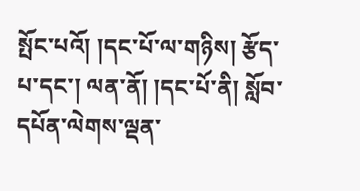སྤོང་པའོ། །དང་པོ་ལ་གཉིས། རྩོད་པ་དང་། ལན་ནོ། །དང་པོ་ནི། སློབ་དཔོན་ལེགས་ལྡན་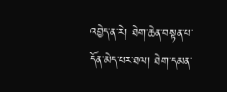འབྱེད་ན་རེ། ཐེག་ཆེན་བསྟན་པ་དོན་མེད་པར་ཐལ། ཐེག་དམན་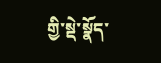གྱི་སྡེ་སྣོད་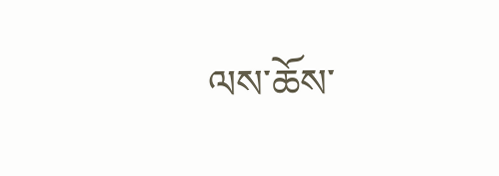ལས་ཆོས་